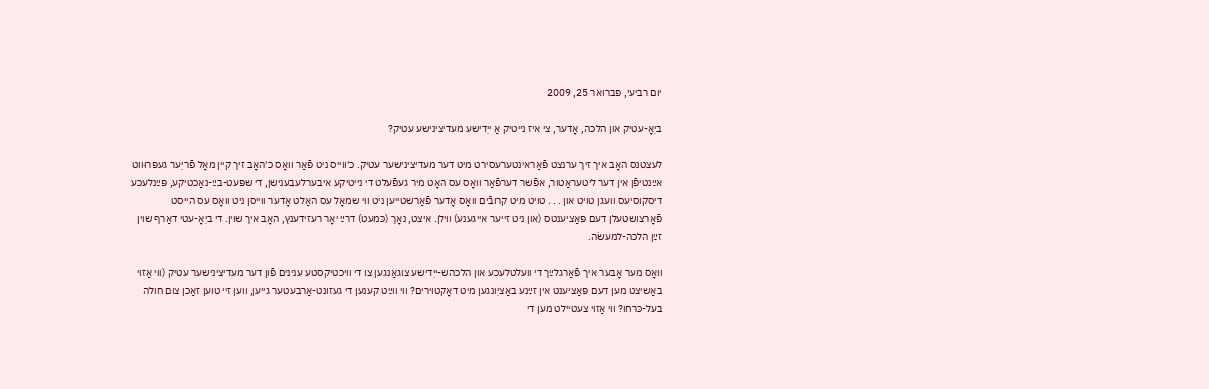יום רביעי, פברואר 25, 2009

ביִאָ-עטיק און הלכה, אָדער, צי איז נייטיק אַ ייִדישע מעדיצינישע עטיק?

לעצטנס האָב איך זיך ערנצט פֿאַראינטערעסירט מיט דער מעדיצינישער עטיק. כ'ווייס ניט פֿאַר וואָס כ'האָב זיך קיין מאָל פֿריִער געפּרוּווט אײַנטיפֿן אין דער ליטעראַטור, אפֿשר דערפֿאַר וואָס עס האָט מיר געפֿעלט די נייטיקע איבערלעבענישן, די שפּעט-בײַ-נאַכטיקע, פּײַנלעכע דיסקוסיעס וועגן טויט און . . . טויט מיט קרובֿים וואָס אָדער פֿאַרשטייען ניט ווי שמאָל עס האַלט אָדער ווייסן ניט וואָס עס הייסט פֿאָרצושטעלן דעם פּאַציענטס (און ניט זייער אייגענע) ווילן. איצט, נאָך (כּמעט) דרײַ יאָר רעזידענץ, האָב איך שוין. די ביִאָ-עטי דאַרף שוין זײַן הלכה-למעשׂה.

וואָס מער אָבער איך פֿאַרגלײַך די וועלטלעכע און הלכהש-ייִדישע צוגאַנגען צו די וויכטיקסטע ענינים פֿון דער מעדיצינישער עטיק (ווי אַזוי באַשיצט מען דעם פּאַציענט אין זײַנע באַציִונגען מיט דאָקטוירים? ווי ווײַט קענען די געזונט-אַרבעטער גייען, ווען זיי טוען זאַכן צום חולה בעל-כּרחו? ווי אַזוי צעטיילט מען די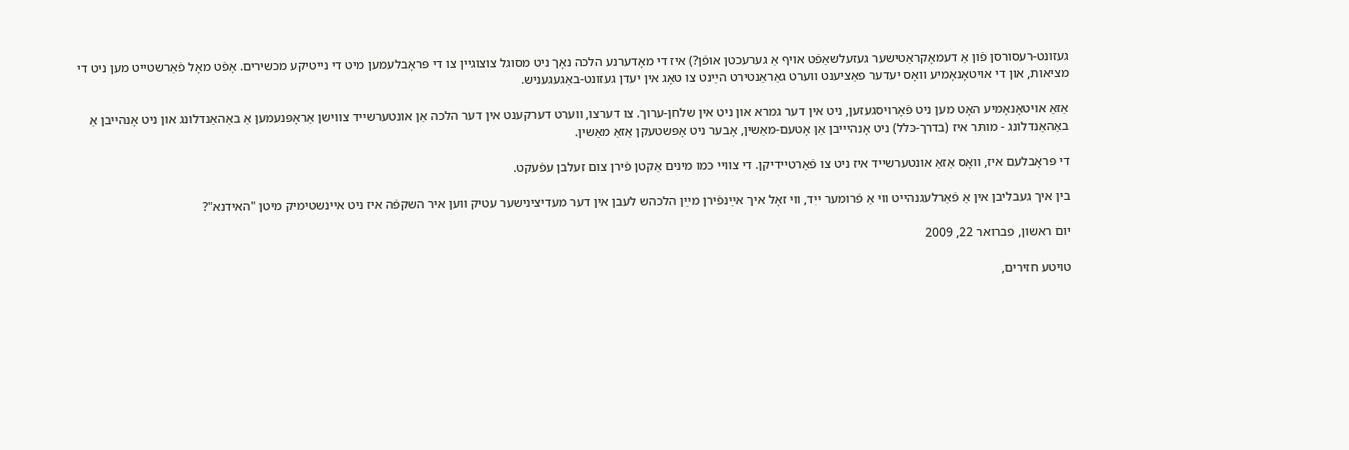געזונט-רעסורסן פֿון אַ דעמאָקראַטישער געזעלשאַפֿט אויף אַ גערעכטן אופֿן?) איז די מאָדערנע הלכה נאָך ניט מסוגל צוצוגיין צו די פּראָבלעמען מיט די נייטיקע מכשירים. אָפֿט מאָל פֿאַרשטייט מען ניט די מציאות, און די אויטאָנאָמיע וואָס יעדער פּאַציענט ווערט גאַראַנטירט הײַנט צו טאָג אין יעדן געזונט-באַגעגעניש.

אַזאַ אויטאָנאָמיע האָט מען ניט פֿאָרויסגעזען, ניט אין דער גמרא און ניט אין שלחן-ערוך. צו דערצו, ווערט דערקענט אין דער הלכה אַן אונטערשייד צווישן אַראָפּנעמען אַ באַהאַנדלונג און ניט אָנהייבן אַ באַהאַנדלונג - מותּר איז (בדרך-כּלל) ניט אָנהיייבן אַן אָטעם-מאַשין, אָבער ניט אָפּשטעקן אַזאַ מאַשין.

די פּראָבלעם איז, וואָס אַזאַ אונטערשייד איז ניט צו פֿאַרטיידיקן. די צוויי כּמו מינים אַקטן פֿירן צום זעלבן עפֿעקט.

בין איך געבליבן אין אַ פֿאַרלעגנהייט ווי אַ פֿרומער ייִד, ווי זאָל איך אײַנפֿירן מײַן הלכהש לעבן אין דער מעדיצינישער עטיק ווען איר השקפֿה איז ניט איינשטימיק מיטן "האידנא"?

יום ראשון, פברואר 22, 2009

טויטע חזירים,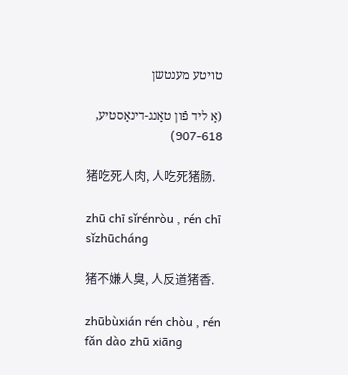טויטע מענטשן

(אַ ליד פֿון טאַנג-דינאַסטיע, 907-618)

猪吃死人肉, 人吃死猪肠.

zhū chī sǐrénròu , rén chī sǐzhūcháng

猪不嫌人臭, 人反道猪香.

zhūbùxián rén chòu , rén fǎn dào zhū xiāng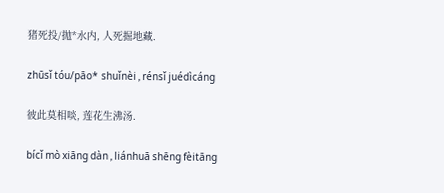猪死投/抛*水内, 人死掘地藏.

zhūsǐ tóu/pāo* shuǐnèi , rénsǐ juédìcáng

彼此莫相啖, 莲花生沸汤.

bícǐ mò xiāng dàn , liánhuā shēng fèitāng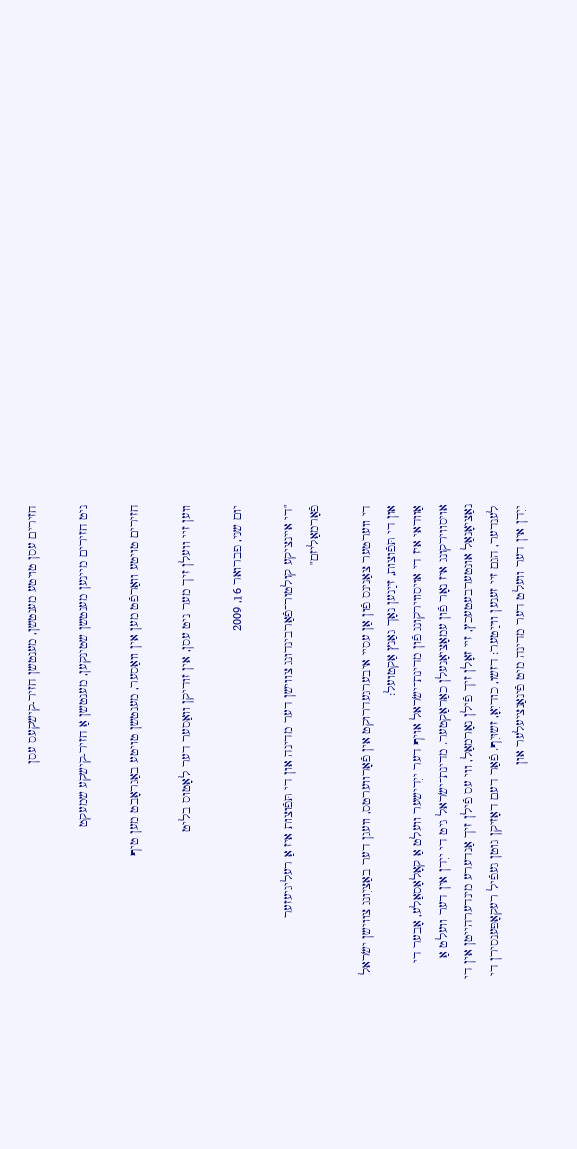חזירים עסן טויטע מענטשן, מענטשן חזיר-קישקעס עסן

ניט חזירים מיינען מענטשן שטינקען, מענטשן אַ חזיר-קישקע שמעקט

חזירים טויטע וואַרפֿט מען אין וואַסער, מענטשן טויטע באַגראָבט מען טיף

ווען זיי וועלן זיך מער ניט עסן, אין זודיקן וואַסער דער לאָטוס בליט

יום שני, פברואר 16, 2009

"די איינציקע קולטור־פֿאַרבינדונג צווישן דער מדינה און די תּפֿוצות איז אַ רעליגיעזער פֿאָרמאַליזם"

די ווערטער צאַנינס פֿון אַן עסיי איבערגעדרוקט אין פֿאָרווערטס, וועגן דער באַציִונג צווישן ישׂראל און די תּפֿוצות, זײַנען נאָך גאַנץ אַקטועל:
אַוודאי איז די אויסווירקונג פֿון מדינת־ישׂראל אויף דער ייִדישער וועלט אַ קאָלאָסאַלע, אָבער די אויסווירקונג איז נאָר פֿון עמאָציאָנעלן כאַראַקטער. מדינת־ישׂראל גיט די ייִדן אין דער וועלט אַ נאַציאָנאַל אונטערבעטעכץ, זיי זאָלן זיך פֿילן נאָרמאַל, ווי עס פֿילן זיך אַנדערע מינדערהייטן אין די לענדער, הגם זיי זענען ווײַטער: דזשו, כודיִאָ, זשוּיִף. פֿאַר דעם דאָזיקן גוטן געפֿיל רעקאָפּענסירן די ייִדן אין דער וועלט דער מדינה מיט פֿינאַנציעלער און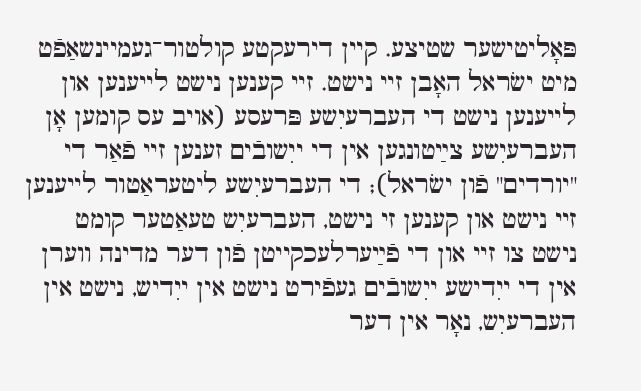פּאָליטישער שטיצע. קיין דירעקטע קולטור־געמיינשאַפֿט מיט ישׂראל האָבן זיי נישט. זיי קענען נישט לייענען און לייענען נישט די העברעיִשע פּרעסע (אויב עס קומען אָן העברעיִשע צײַטונגען אין די ייִשובֿים זענען זיי פֿאַר די "יורדים" פֿון ישׂראל); די העברעיִשע ליטעראַטור לייענען זיי נישט און קענען זי נישט, העברעיִש טעאַטער קומט נישט צו זיי און די פֿײַערלעכקייטן פֿון דער מדינה ווערן אין די ייִדישע ייִשובֿים געפֿירט נישט אין ייִדיש, נישט אין העברעיִש, נאָר אין דער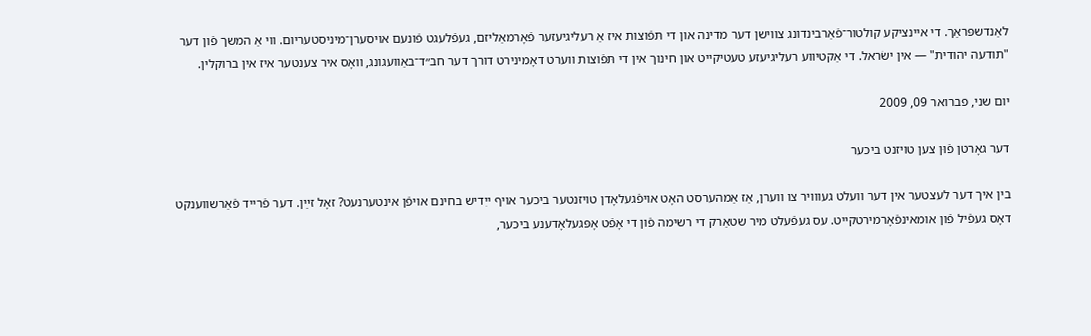לאַנדשפּראַך. די איינציקע קולטור־פֿאַרבינדונג צווישן דער מדינה און די תּפֿוצות איז אַ רעליגיעזער פֿאָרמאַליזם, געפֿלעגט פֿונעם אויסערן־מיניסטעריום. ווי אַ המשך פֿון דער "תודעה יהודית" — אין ישׂראל. די אַקטיווע רעליגיעזע טעטיקייט און חינוך אין די תּפֿוצות ווערט דאָמינירט דורך דער חב״ד־באַוועגונג, וואָס איר צענטער איז אין ברוקלין.

יום שני, פברואר 09, 2009

דער גאָרטן פֿוּן צען טויזנט ביכער

בין איך דער לעצטער אין דער וועלט געווויר צו ווערן, אַז אַמהערסט האָט אויפֿגעלאָדן טויזנטער ביכער אויף ייִדיש בחינם אויפֿן אינטערנעט? זאָל זײַן. דער פֿרייד פֿאַרשווענקט דאָס געפֿיל פֿון אומאינפֿאָרמירטקייט. עס געפֿעלט מיר שטאַרק די רשימה פֿון די אָפֿט אָפּגעלאָדענע ביכער,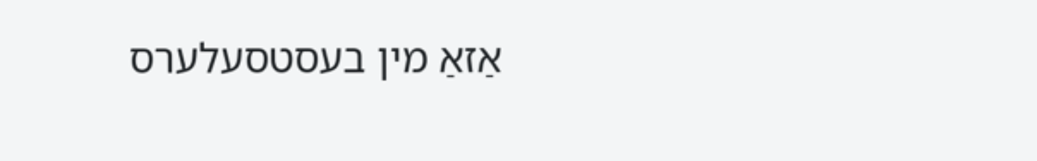אַזאַ מין בעסטסעלערס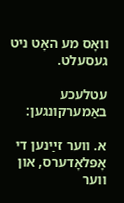וואָס מע האָט ניט געסעלט.

עטלעכע באַמערקונגען:

א. ווער זײַנען די אָפּלאָדערס, און ווער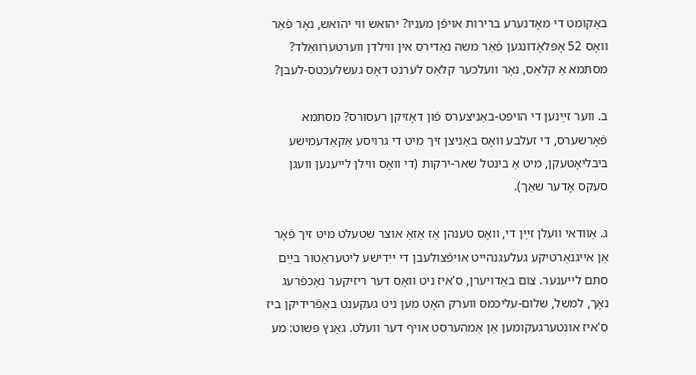באַקומט די מאָדנערע ברירות אויפֿן מעניו? יהואש ווי יהואש, נאָר פֿאַר וואָס 52 אָפּלאָדונגען פֿאַר משה נאַדירס אין ווילדן ווערטערוואַלד? מסתּמא אַ קלאַס, נאָר וועלכער קלאַס לערנט דאָס געשלעכטס-לעבן?

ב. ווער זײַנען די הויפּט-באַניצערס פֿון דאָזיקן רעסורס? מסתּמא פֿאָרשערס, די זעלבע וואָס באַניצן זיך מיט די גרויסע אַקאַדעמישע ביבליאָטעקן, מיט אַ בינטל שאר-ירקות (די וואָס ווילן לייענען וועגן סעקס אָדער שאַך).

ג. אַוודאי וועלן זײַן די, וואָס טענהן אַז אַזאַ אוצר שטעלט מיט זיך פֿאָר אַן אייגנאַרטיקע געלעגנהייט אויפֿצולעבן די ייִדישע ליטעראַטור בײַם סתּם לייענער. צום באַדויערן, ס'איז ניט וואָס דער ריזיקער נאָכפֿרעג נאָך, למשל, שלום-עליכמס ווערק האָט מען ניט געקענט באַפֿרידיקן ביז ס'איז אונטערגעקומען אַן אַמהערסט אויף דער וועלט. גאַנץ פּשוט: מע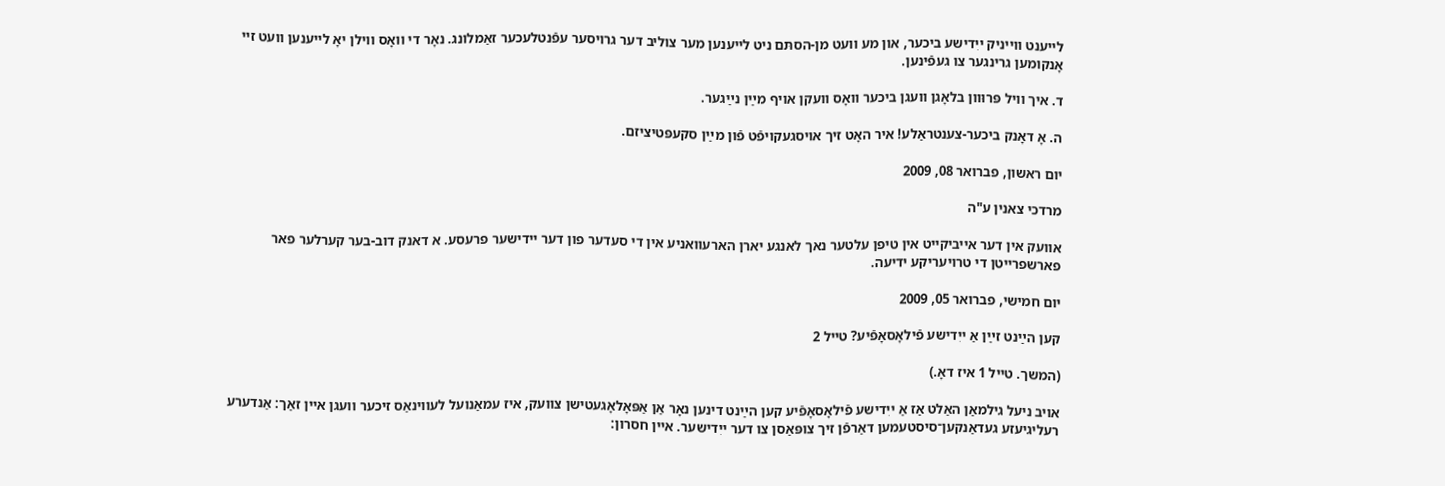לייענט ווייניק ייִדישע ביכער, און מע וועט מן-הסתּם ניט לייענען מער צוליב דער גרויסער עפֿנטלעכער זאַמלונג. נאָר די וואָס ווילן יאָ לייענען וועט זיי אָנקומען גרינגער צו געפֿינען.

ד. איך וויל פּרוּוון בלאָגן וועגן ביכער וואָס וועקן אויף מײַן נײַגער.

ה. אָ דאָנק ביכער-צענטראַלע! איר האָט זיך אויסגעקויפֿט פֿון מײַן סקעפּטיציזם.

יום ראשון, פברואר 08, 2009

מרדכי צאנין ע"ה

אוועק אין דער אייביקייט אין טיפן עלטער נאך לאנגע יארן הארעוואניע אין די סעדער פון דער יידישער פרעסע. א דאנק דוב-בער קערלער פאר פארשפרייטן די טרויעריקע ידיעה.

יום חמישי, פברואר 05, 2009

קען הײַנט זײַן אַ ייִדישע פֿילאָסאָפֿיע? טייל 2

(המשך. טייל 1 איז דאָ.)

אויב ניעל גילמאַן האַלט אַז אַ ייִדישע פֿילאָסאָפֿיע קען הײַנט דינען נאָר אַן אַפּאָלאָגעטישן צוועק, איז עמאַנועל לעווינאַס זיכער וועגן איין זאַך: אַנדערע רעליגיעזע געדאַנקען־סיסטעמען דאַרפֿן זיך צופּאַסן צו דער ייִדישער. איין חסרון: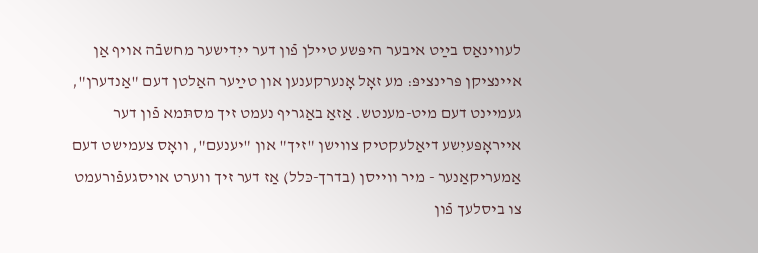לעווינאַס בײַט איבער היפּשע טיילן פֿון דער ייִדישער מחשבֿה אויף אַן איינציקן פּרינציפּ: מע זאָל אָנערקענען און טײַער האַלטן דעם "אַנדערן", געמיינט דעם מיט-מענטש. אַזאַ באַגריף נעמט זיך מסתּמא פֿון דער אייראָפּעיִשע דיאַלעקטיק צווישן "זיך" און "יענעם", וואָס צעמישט דעם אַמעריקאַנער - מיר ווייסן (בדרך-כּלל) אַז דער זיך ווערט אויסגעפֿורעמט צו ביסלעך פֿון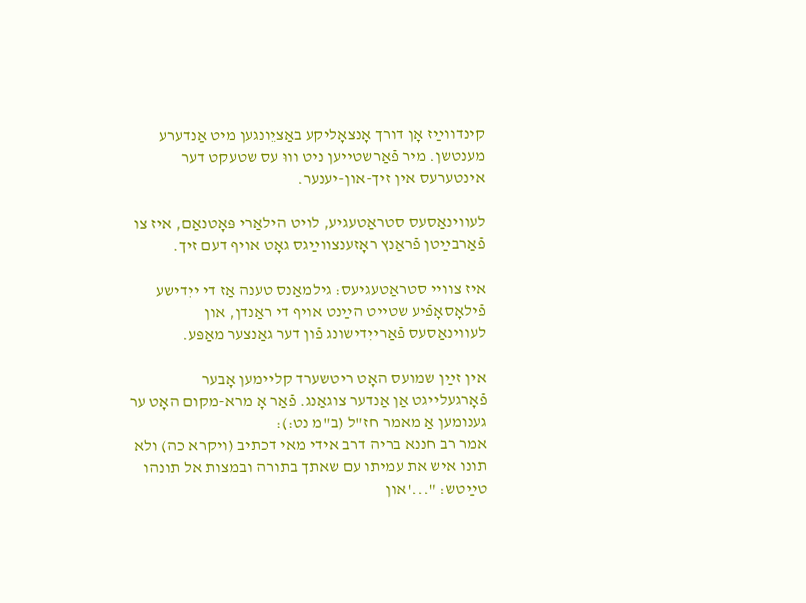קינדווײַז אָן דורך אָנצאָליקע באַציֵונגען מיט אַנדערע מענטשן. מיר פֿאַרשטייען ניט וווּ עס שטעקט דער אינטערעס אין זיך-און-יענער.

לעווינאַסעס סטראַטעגיע, לויט הילאַרי פּאָטנאַם, איז צו פֿאַרבײַטן פֿראַנץ ראָזענצווײַגס גאָט אויף דעם זיך.

איז צוויי סטראַטעגיעס: גילמאַנס טענה אַז די ייִדישע פֿילאָסאָפֿיע שטייט הײַנט אויף די ראַנדן, און לעווינאַסעס פֿאַרייִדישונג פֿון דער גאַנצער מאַפּע.

אין זײַן שמועס האָט ריטשערד קליימען אָבער פֿאָרגעלייגט אַן אַנדער צוגאַנג. פֿאַר אָ מרא-מקום האָט ער גענומען אַ מאמר חז"ל (ב"מ נט:):
אמר רב חננא בריה דרב אידי מאי דכתיב (ויקרא כה) ולא תונו איש את עמיתו עם שאתך בתורה ובמצות אל תונהו
טײַטש: "...'און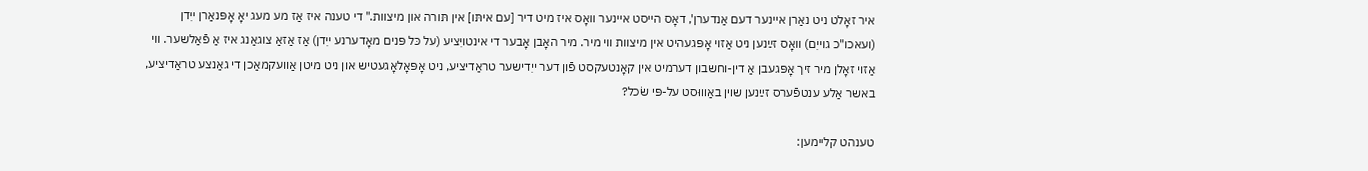איר זאָלט ניט נאַרן איינער דעם אַנדערן', דאָס הייסט איינער וואָס איז מיט דיר [עם איתּו] אין תּורה און מיצוות." די טענה איז אַז מע מעג יאָ אָפּנאַרן ייִדן (ועאכו"כ גוייִם) וואָס זײַנען ניט אַזוי אָפּגעהיט אין מיצוות ווי מיר. מיר האָבן אָבער די אינטויִציע (על כּל פּנים מאָדערנע ייִדן) אַז אַזאַ צוגאַנג איז אַ פֿאַלשער. ווי אַזוי זאָלן מיר זיך אָפּגעבן אַ דין-וחשבון דערמיט אין קאָנטעקסט פֿון דער ייִדישער טראַדיציע, ניט אָפּאָלאָגעטיש און ניט מיטן אַוועקמאַכן די גאַנצע טראַדיציע, באשר אַלע ענטפֿערס זײַנען שוין באַוווּסט על-פּי שׂכל?

טענהט קליימען: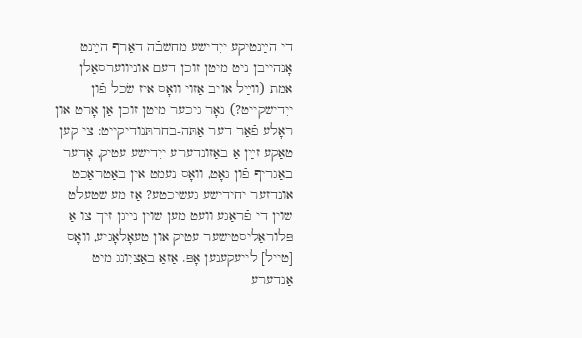די הײַנטיקע ייִדישע מחשבֿה דאַרף הײַנט אָנהייבן ניט מיטן זוכן דעם אוניווערסאַלן אמת (ווײַל אויב אַזוי וואָס איז שׂכל פֿון ייִדישקייט?) נאָר גיכער מיטן זוכן אַן אָרט און ראָלע פֿאַר דער אַתּה-בחרתּנודיקייט: צי קען טאַקע זײַן אַ באַזונדערע ייִדישע עטיק, אָדער באַגריף פֿון גאָט, וואָס נעמט אין באַטראַכט אונדזער יחידישע געשיכטע? אַז מע שטעלט שוין די פֿראַגע וועט מען שוין נייגן זיך צו אַ פּלוראַליסטישער עטיק און טעאָלאָגיע, וואָס [טייל] לייעקענען אָפּ. אַזאַ באַציִונג מיט אַנדערע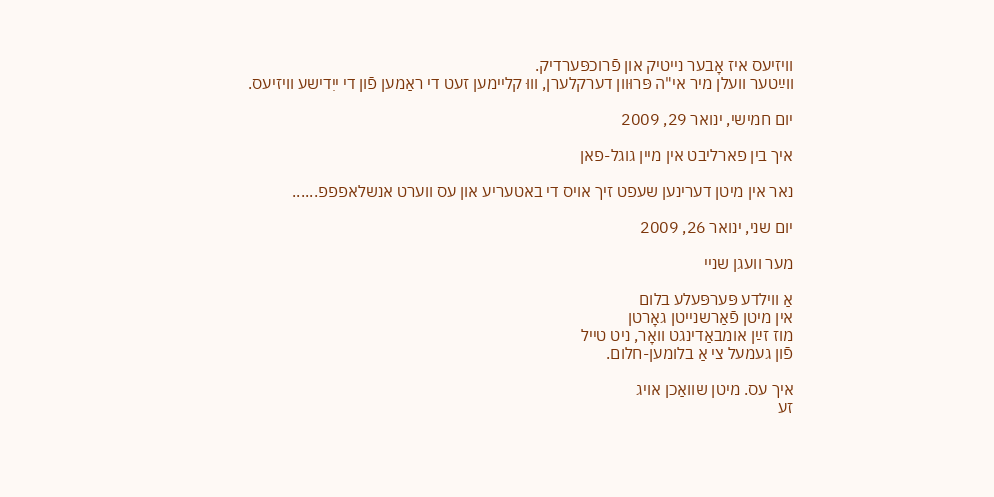וויזיעס איז אָבער נייטיק און פֿרוכפּערדיק.
ווײַטער וועלן מיר אי"ה פּרוּוון דערקלערן, וווּ קליימען זעט די ראַמען פֿון די ייִדישע וויזיעס.

יום חמישי, ינואר 29, 2009

איך בין פארליבט אין מיין גוגל-פאן

נאר אין מיטן דערינען שעפט זיך אויס די באטעריע און עס ווערט אנשלאפפפ......

יום שני, ינואר 26, 2009

מער וועגן שניי

אַ ווילדע פּערפּעלע בלום
אין מיטן פֿאַרשנייטן גאָרטן
מוז זײַן אומבאַדינגט וואָר, ניט טייל
פֿון געמעל צי אַ בלומען-חלום.

איך עס. מיטן שוואַכן אויג
זע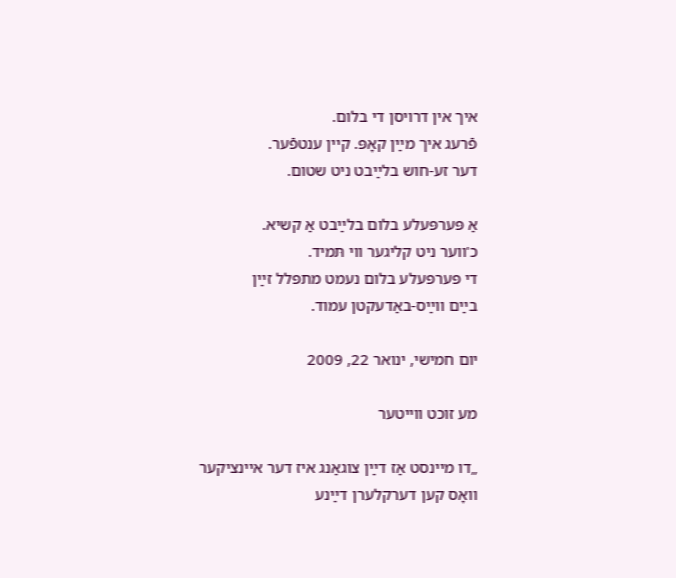איך אין דרויסן די בלום.
פֿרעג איך מײַן קאָפּ. קיין ענטפֿער.
דער זע-חוש בלײַבט ניט שטום.

אַ פּערפּעלע בלום בלײַבט אַ קשיא.
כ'ווער ניט קליגער ווי תּמיד.
די פּערפּעלע בלום נעמט מתפּלל זײַן
בײַם ווײַס-באַדעקטן עמוד.

יום חמישי, ינואר 22, 2009

מע זוכט ווייטער

„דו מיינסט אַז דײַן צוגאַנג איז דער איינציקער וואָס קען דערקלערן דײַנע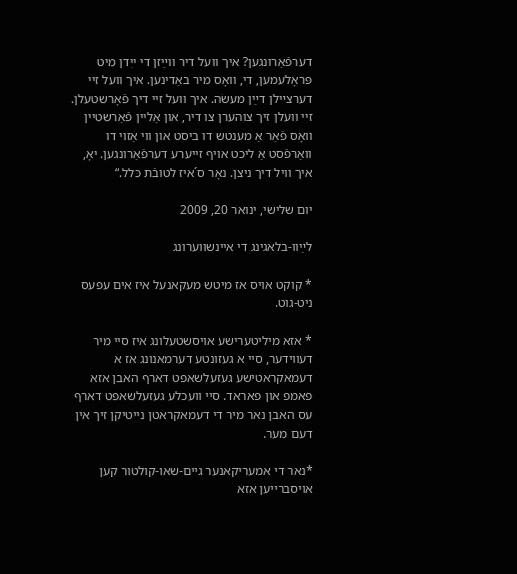דערפֿאַרונגען? איך וועל דיר ווײַזן די ייִדן מיט פּראָלעמען, די, וואָס מיר באַדינען. איך וועל זיי דערצײלן דײַן מעשׂה. איך וועל זיי דיך פֿאָרשטעלן. זיי וועלן זיך צוהערן צו דיר, און אַליין פֿאַרשטיין וואָס פֿאַר אַ מענטש דו ביסט און ווי אַזוי דו וואַרפֿסט אַ ליכט אויף זייערע דערפֿאַרונגען. יאָ, איך וויל דיך ניצן. נאָר ס´איז לטובֿת כּלל.“

יום שלישי, ינואר 20, 2009

לײַוו-בלאגינג די איינשווערונג

* קוקט אויס אז מיטש מעקאנעל איז אים עפעס ניט-גוט.

* אזא מיליטערישע אויסשטעלונג איז סיי מיר דעווידער, סיי א געזונטע דערמאנונג אז א דעמאקראטישע געזעלשאפט דארף האבן אזא פאמפ און פאראד. סיי וועכלע געזעלשאפט דארף עס האבן נאר מיר די דעמאקראטן נייטיקן זיך אין דעם מער.

*נאר די אמעריקאנער גיים-שאו-קולטור קען אויסברייען אזא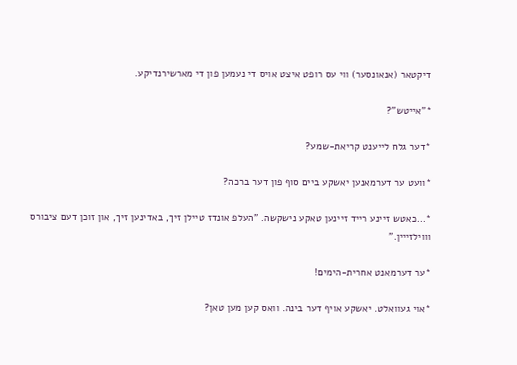דיקטאר (אנאונסער) ווי עס רופט איצט אויס די נעמען פון די מארשירנדיקע.

*"אייטש"?

*דער גלח לייענט קריאת-שמע?

*וועט ער דערמאנען יאשקע ביים סוף פון דער ברכה?

*...כאטש זיינע רייד זיינען טאקע נישקשה. "העלפ אונדז טיילן זיך, באדינען זיך, און זוכן דעם ציבורס וווילזייין."

*ער דערמאנט אחרית-הימים!

*אוי געוואלט. יאשקע אויף דער בינה. וואס קען מען טאן?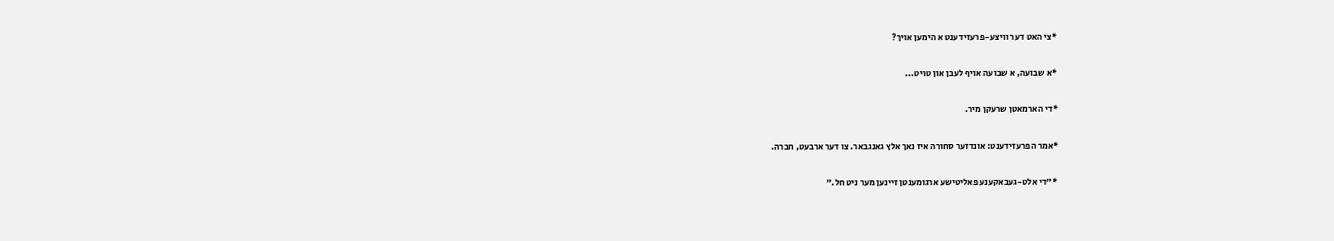*צי האט דער וויצע-פרעזידענט א הימען אויך?

*א שבועה, א שבועה אויף לעבן און טויט...

*די הארמאטן שרעקן מיר.

*אמר הפרעזידענט: אונדזער סחורה איז נאך אלץ גאנגבאר. צו דער ארבעט, חברה.

*"די אלט-געבאקענע פאליטישע ארגומענטן זיינען מער ניט חל."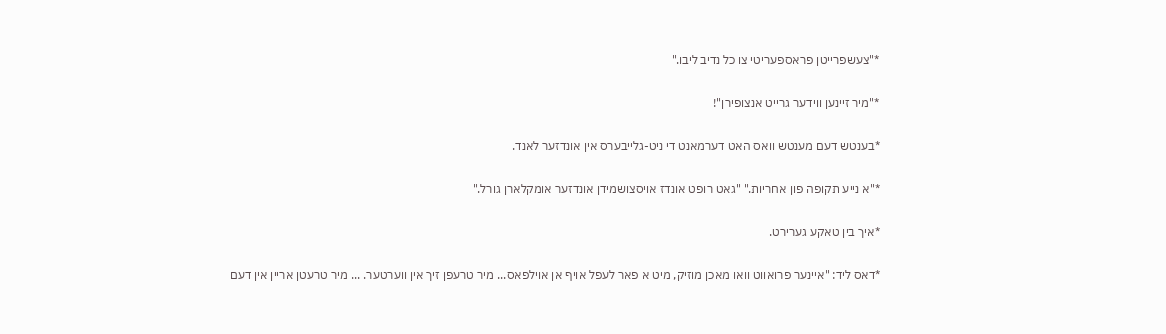*"צעשפרייטן פראספעריטי צו כל נדיב ליבו."

*"מיר זיינען ווידער גרייט אנצופירן"!

*בענטש דעם מענטש וואס האט דערמאנט די ניט-גלייבערס אין אונדזער לאנד.

*"א נייע תקופה פון אחריות." "גאט רופט אונדז אויסצושמידן אונדזער אומקלארן גורל."

*איך בין טאקע גערירט.

*דאס ליד: "איינער פרואווט וואו מאכן מוזיק, מיט א פאר לעפל אויף אן אוילפאס... מיר טרעפן זיך אין ווערטער. ... מיר טרעטן אריין אין דעם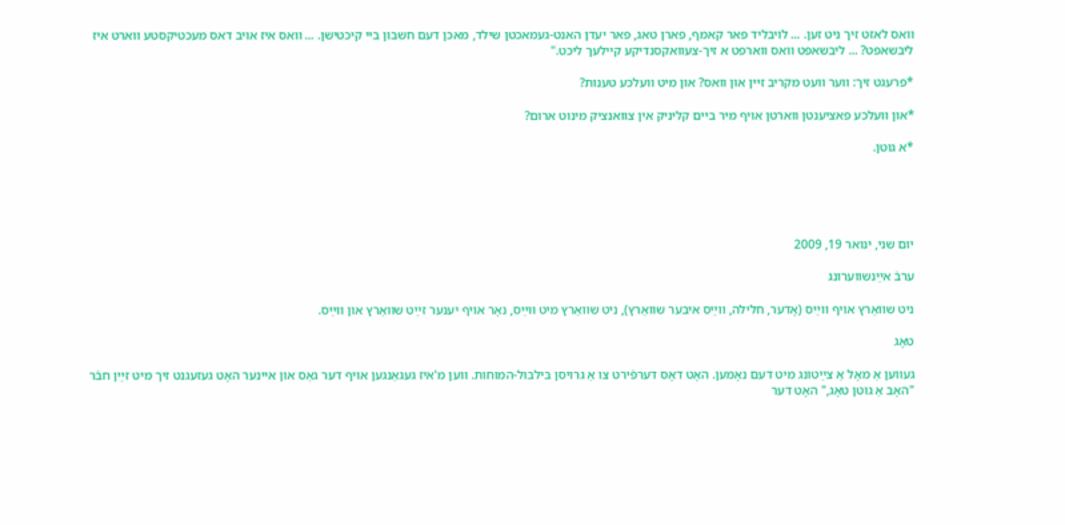וואס לאזט זיך ניט זען. ... לויבליד פאר קאמף, פארן טאג, פאר יעדן האנט-געמאכטן שילד, מאכן דעם חשבון ביי קיכטישן. ... וואס איז אויב דאס מעכטיקסטע ווארט איז ליבשאפט? ... ליבשאפט וואס ווארפט א זיך-צעוואקסנדיקע קיילעך ליכט."

*פרעגט זיך: ווער וועט מקריב זיין און וואס? און מיט וועלכע טענות?

*און וועלכע פאציענטן ווארטן אויף מיר ביים קליניק אין צוואנציק מינוט ארום?

*א גוטן.





יום שני, ינואר 19, 2009

ערבֿ אײַנשווערונג

ניט שוואַרץ אויף ווײַס (אָדער, חלילה, ווײַס איבער שוואַרץ), ניט שוואַרץ מיט ווײַס, נאָר אויף יענער זײַט שוואַרץ און ווײַס.

טאָג

געווען אַ מאָל אַ צײַטונג מיט דעם נאָמען. האָט דאָס דערפֿירט צו אַ גרויסן בילבול-המוחות. ווען מ'איז געגאַנגען אויף דער גאַס און איינער האָט געזעגנט זיך מיט זײַן חבֿר "האָב אַ גוטן טאָג," האָט דער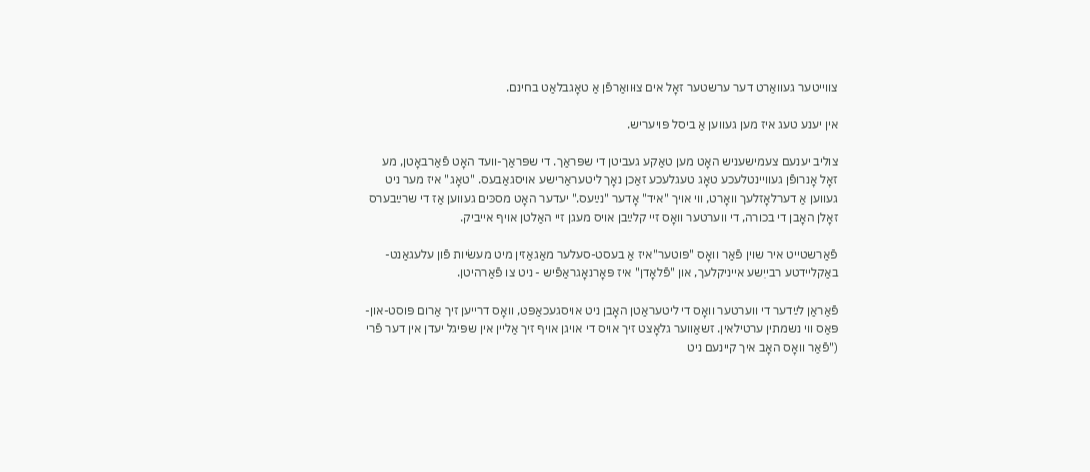צווייטער געוואַרט דער ערשטער זאָל אים צוּוואַרפֿן אַ טאָגבלאַט בחינם.

אין יענע טעג איז מען געווען אַ ביסל פּויעריש.

צוליב יענעם צעמישעניש האָט מען טאַקע געביטן די שפּראַך. די שפּראַך-וועד האָט פֿאַרבאָטן, מע זאָל אָנרופֿן געוויינטלעכע טאָג טעגלעכע זאַכן נאָך ליטעראַרישע אויסגאַבעס. "טאָג" איז מער ניט געווען אַ דערלאָזלעך וואָרט, ווי אויך "איד" אָדער "נײַעס." יעדער האָט מסכּים געווען אַז די שרײַבערס זאָלן האָבן די בכורה, די ווערטער וואָס זיי קלײַבן אויס מעגן זיי האַלטן אויף אייביק.

פֿאַרשטייט איר שוין פֿאַר וואָס "פּוטער"איז אַ בעסט-סעלער מאַגאַזין מיט מעשׂיות פֿון עלעגאַנט-באַקליידטע רבייִשע אייניקלעך, און "פֿלאָדן" איז פּאָרנאָגראַפֿיש - ניט צו פֿאַרהיטן.

פֿאַראַן לײַדער די ווערטער וואָס די ליטעראַטן האָבן ניט אויסגעכאַפּט, וואָס דרייען זיך אַרום פּוסט-און-פּאַס ווי נשמתין ערטילאין. זשאַווער גלאָצט זיך אויס די אויגן אויף זיך אַליין אין שפּיגל יעדן אין דער פֿרי ("פֿאַר וואָס האָב איך קיינעם ניט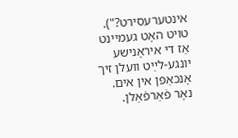אינטערעסירט?"). טויט האָט געמיינט אַז די איראָנישע יונגע-לײַט וועלן זיך אָנכאַפּן אין אים. נאָר פֿאַרפֿאַלן.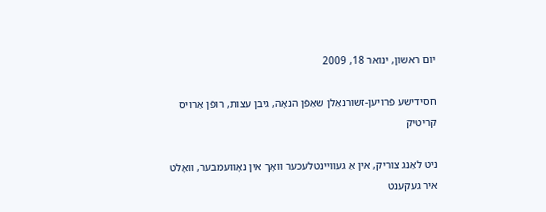יום ראשון, ינואר 18, 2009

חסידישע פֿרויען-זשורנאַלן שאַפֿן הנאָה, גיבן עצות, רופֿן אַרויס קריטיק

ניט לאַנג צוריק, אין אַ געוויינטלעכער וואָך אין נאָוועמבער, וואָלט איר געקענט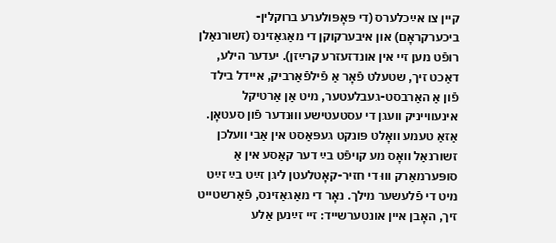קיין צו אײַכלערס (די פּאָפּולערע ברוקלין-ביכערקראָם) און איבערקוקן די מאַגאַזינס (זשורנאַלן רופֿט מען זיי אין אונדזעזרע קרײַזן). יעדער הילע, דאַכט זיך, שטעלט פֿאָר אַ פֿילפֿאַרביק, איידל בילד פֿון אַ האַרבסט-געבלעטער, מיט אַן אַרטיקל אינעווייניק וועגן די עסטעטישע וווּנדער פֿון סעטאָן. אַזאַ טעמע וואָלט פּונקט געפּאַסט אין אַבי וועלכן זשורנאַל וואָס מע קויפֿט בײַ דער קאַסע אין אַ סופּערמאַרק וווּ די חזיר-קאָטלעטן ליגן זײַט בײַ זײַט מיט די פֿלעשער מילך. נאָר די מאַגאַזינס, פֿאַרשטייט זיך, האָבן איין אונטערשייד: זיי זײַנען אַלע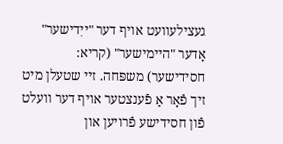געצילעוועט אויף דער "ייִדישער" אָדער "היימישער" (קריא: חסידישער) משפּחה. זײ שטעלן מיט זיך פֿאָר אַ פֿענצטער אויף דער וועלט פֿון חסידישע פֿרויען און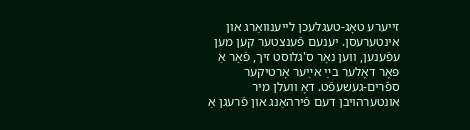זייערע טאָג-טעגלעכן לייענוואַרג און אינטערעסן. יענעם פֿענצטער קען מען עפֿענען, ווען נאָר ס'גלוסט זיך, פֿאַר אַ פּאָר דאָלער בײַ אײַער אָרטיקער ספֿרים-געשעפֿט. דאָ וועלן מיר אונטערהויבן דעם פֿירהאַנג און פֿרעגן אַ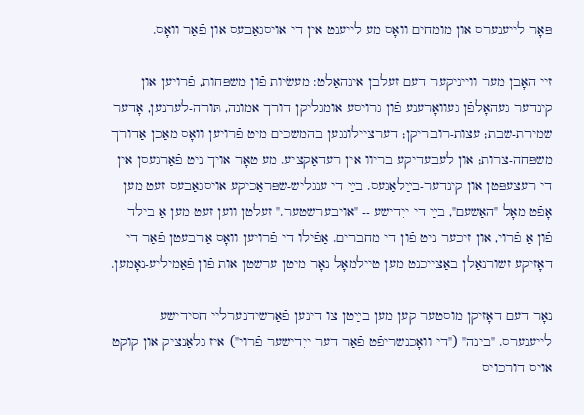פּאָר לייענערס און מומחים וואָס מע לייענט אין די אויסגאַבעס און פֿאַר וואָס.

זיי האָבן מער ווייניקער דעם זעלבן אינהאַלט: מעשׂיות פֿון משפּחות, פֿרויען און קינדער געהאָלפֿן געוואָרענע פֿון גרויסע אומגליקן דורך אמונה, תּורה-לערנען, אָדער שמירת-שבת; עצות-רובריקן; דערציילונגען בהמשכים מיט פֿרויען וואָס מאַכן אַדורך משפּחה-צרות; און לעבעדיקע בריוו אין רעדאַקציע. מע טאָר אויך ניט פֿאַרגעסן אין די רעצעפּטן און קינדער-בײַלאַגעס. בײַ די ענגליש-שפּראַכיקע אויסגאַבעס זעט מען אָפֿט מאָל "האַשעם", בײַ די ייִדישע -- "אויבערשטער." זעלטן ווען זעט מען אַ בילד פֿון אַ פֿרוי, און זיכער ניט פֿון די מחברים. אַפֿילו די פֿרויען וואָס אַרבעטן פֿאַר די דאָזיקע זשורנאַלן באַצייכנט מען טיילמאָל נאָר מיטן ערשטן אות פֿון פֿאַמיליע-נאָמען.

נאָר דעם דאָזיקן מוסטער קען מען בײַטן צו דינען פֿאַרשידנערליי חסידישע לייענערס. "בינה" ("די וואָכנשריפֿט פֿאַר דער ייִדישער פֿרוי") איז גלאַנציק און קוקט אויס דורכויס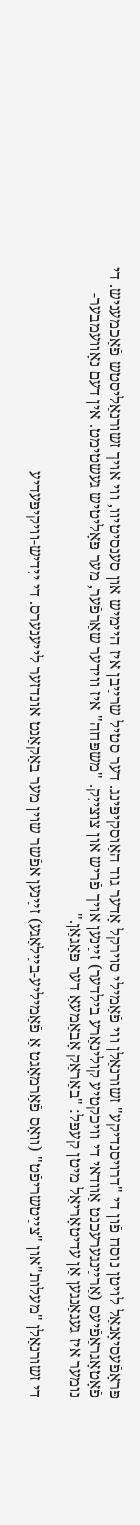פּראָפֿעסיאָנאַל לויטן נוסח פֿון די "דרויסנדיקע" זשורנאַלן ווי פֿאַמילי סוירקל אָדער גוד האַוסקיפּינג. דער סטיל שרײַבן איז היימיש און סענסיטיוו, ווי אויך זשורנאַליסטש פֿאַכמעניש. די פֿאָטאָגראַפֿיעס (אַרײַנגערעכנט אַוודאי די וויכקטיע קולינאַרע בילדער) זײַנען אויך פֿריש און צוצייִק. "משפּחה" איז ווידער שאַרפֿער, מער פּאָליטיש געשטימט. אין דעם נאָוועמבער-
נומער איז געגאַנגען אַן עדיטאָריאַל מיטן קעפּל: "באַראַק אָבאַמעאַ דער פּאַגאַן."

די זשורנאַלן "מעלות"און "צײַטשריפֿט" (וואָס פֿאַרמאָגט אַ פֿאַמיליע-בײַלאַגע) זײַנען אפֿשר שוין מער באַקאַנט אונדזער לייענערס. די ייִדיש-וויקיפּעדיע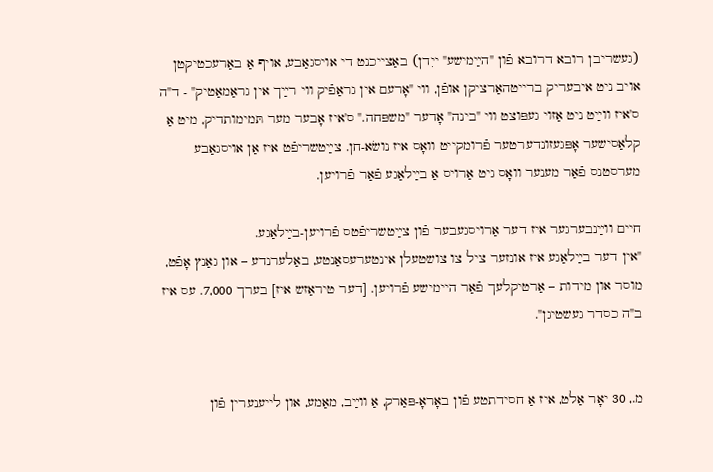(געשריבן רובא דרובא פֿון "הײַמישע" ייִדן) באַצייכנט די אויסגאַבע, אויף אַ באַרעכטיקטן אויב ניט איבעריק ברייטהאַרציקן אופֿן, ווי "אָרעם אין גראַפֿיק ווי רײַך אין גראַמאַטיק" - ד"ה ס'איז ווײַט ניט אַזוי געפּוצט ווי "בינה" אָדער "משפּחה." ס'איז אָבער מער תּמימותדיק, מיט אַ קלאַסישער אָפּגעזונדערטער פֿרומקייט וואָס איז נושׂא-חן. צײַטשריפֿט איז אַן אויסגאַבע מערסטנס פֿאַר מענער וואָס גיט אַרויס אַ בײַלאַגע פֿאַר פֿרויען.

חיים ווײַנבערגער איז דער אַרויסגעבער פֿון צײַטשריפֿטס פֿרויען-בײַלאַגע.
"אין דער בײַלאַגע איז אונזער ציל צו צושטעלן אינטערעסאַנטע, באַלערנדע – און גאַנץ אָפֿט, מוסר און מידות – אַרטיקלעך פֿאַר היימישע פֿרויען. [דער טיראַזש איז] בערך 7,000. עס איז ב"ה כסדר געשטיגן".


מ., 30 יאָר אַלט, איז אַ חסידתטע פֿון באָראָ-פּאַרק, אַ ווײַב, מאַמע, און לייענערין פֿון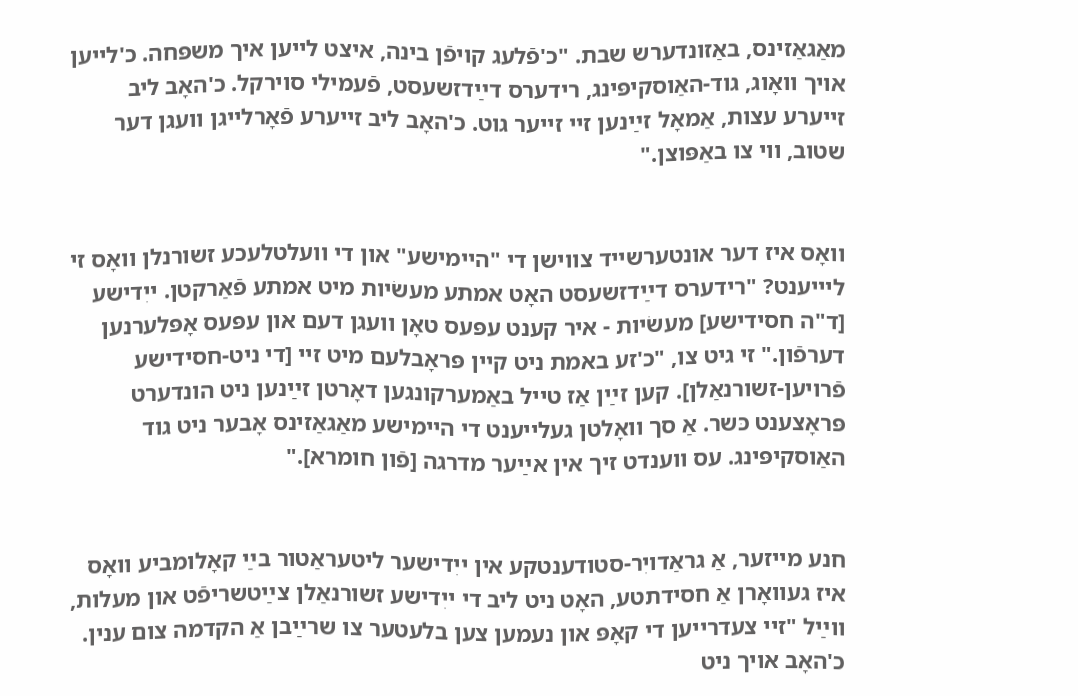מאַגאַזינס, באַזונדערש שבת. "כ'פֿלעג קויפֿן בינה, איצט לייען איך משפּחה. כ'לייען אויך וואָוג, גוד-האַוסקיפּינג, רידערס דײַדזשעסט, פֿעמילי סוירקל. כ'האָב ליב זייערע עצות, אַמאָל זײַנען זיי זייער גוט. כ'האָב ליב זייערע פֿאָרלייגן וועגן דער שטוב, ווי צו באַפּוצן."


וואָס איז דער אונטערשייד צווישן די "היימישע" און די וועלטלעכע זשורנלן וואָס זי ליייענט? "רידערס דײַדזשעסט האָט אמתע מעשׂיות מיט אמתע פֿאַרקטן. ייִדישע [ד"ה חסידישע] מעשׂיות - איר קענט עפּעס טאָן וועגן דעם און עפּעס אָפּלערנען דערפֿון." זי גיט צו, "כ'זע באמת ניט קיין פּראָבלעם מיט זיי [די ניט-חסידישע פֿרויען-זשורנאַלן]. קען זײַן אַז טייל באַמערקונגען דאָרטן זײַנען ניט הונדערט פּראָצענט כּשר. אַ סך וואָלטן געלייענט די היימישע מאַגאַזינס אָבער ניט גוד האַוסקיפּינג. עס ווענדט זיך אין אײַער מדרגה [פֿון חומרא]."


חנע מייזער, אַ גראַדויִר-סטודענטקע אין ייִדישער ליטעראַטור בײַ קאָלומביע וואָס איז געוואָרן אַ חסידתטע, האָט ניט ליב די ייִדישע זשורנאַלן צײַטשריפֿט און מעלות, ווײַל "זיי צעדרייען די קאָפּ און נעמען צען בלעטער צו שרײַבן אַ הקדמה צום ענין. כ'האָב אויך ניט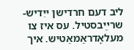ליב דעם חרדישן ייִדיש-שרײַבסטיל. עס איז צו מעלאָדראַמאַטיש. איך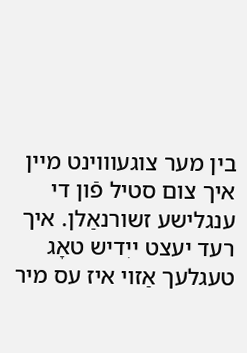בין מער צוגעוווינט מיין איך צום סטיל פֿון די ענגלישע זשורנאַלן. איך רעד יעצט ייִדיש טאָג טעגלעך אַזוי איז עס מיר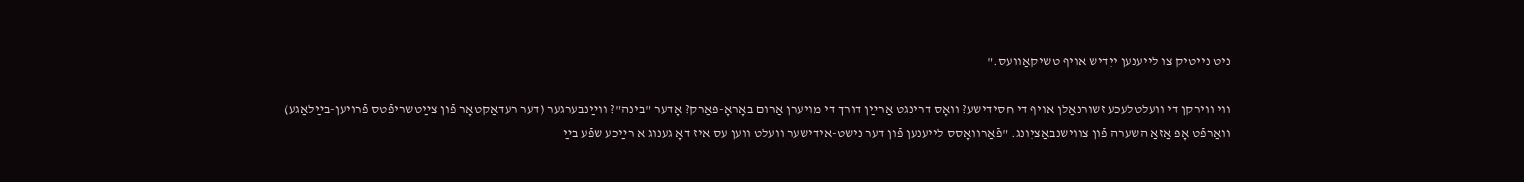ניט נייטיק צו לייענען ייִדיש אויף טשיקאַוועס."

ווי ווירקן די וועלטלעכע זשורנאַלן אויף די חסידישע? וואָס דרינגט אַרײַן דורך די מויערן אַרום באָראָ-פּאַרק? אָדער "בינה"? ווײַנבערגער (דער רעדאַקטאָר פֿון צײַטשריפֿטס פֿרויען-בײַלאַגע) וואַרפֿט אָפּ אַזאַ השערה פֿון צווישנבאַציִונג. "פֿאַרוואָסס לייענען פֿון דער נישט-אידישער וועלט ווען עס איז דאָ גענוג א רײַכע שפֿע בײַ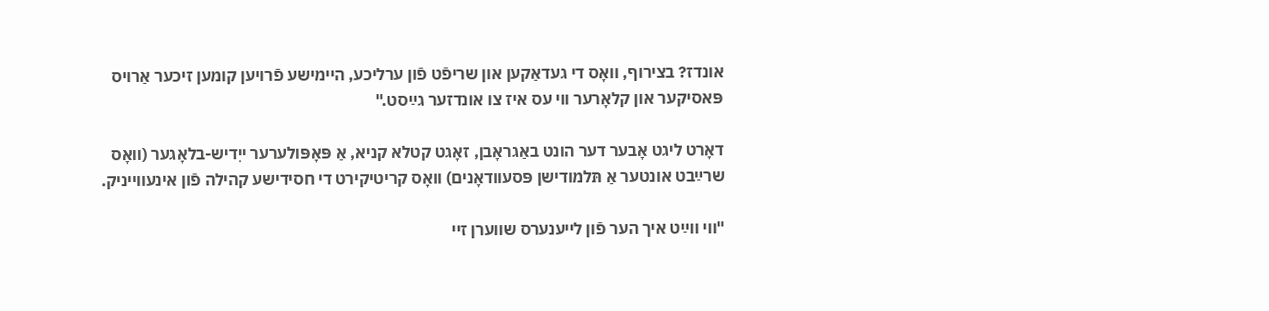אונדז? בצירוף, וואָס די געדאַקען און שריפֿט פֿון ערליכע, היימישע פֿרויען קומען זיכער אַרויס פּאסיקער און קלאָרער ווי עס איז צו אונדזער גײַסט."

דאָרט ליגט אָבער דער הונט באַגראָבן, זאָגט קטלא קניא, אַ פּאָפּולערער ייִדיש-בלאָגער (וואָס שרײַבט אונטער אַ תּלמודישן פּסעוודאָנים) וואָס קריטיקירט די חסידישע קהילה פֿון אינעווייניק.

"ווי ווײַט איך הער פֿון לייענערס שווערן זיי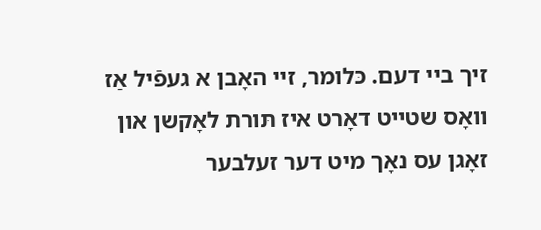זיך ביי דעם. כּלומר, זיי האָבן א געפֿיל אַז וואָס שטייט דאָרט איז תּורת לאָקשן און זאָגן עס נאָך מיט דער זעלבער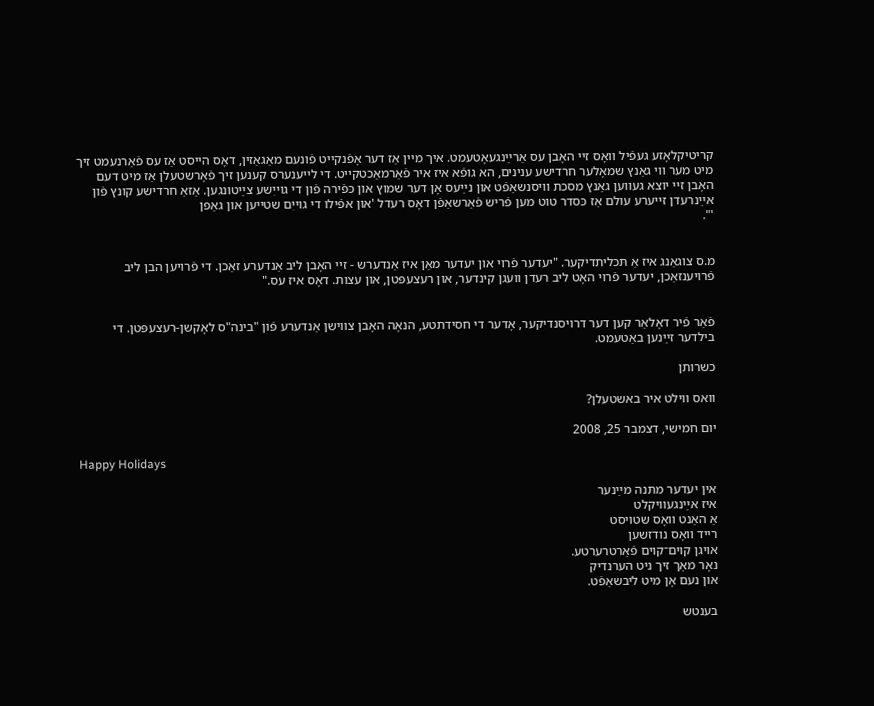קריטיקלאָזע געפֿיל וואָס זיי האָבן עס אַרײַנגעאָטעמט. איך מיין אַז דער אָפֿנקייט פֿונעם מאַגאַזין, דאָס הייסט אַז עס פֿאַרנעמט זיך מיט מער ווי גאַנץ שמאָלער חרדישע ענינים, הא גופֿא איז איר פֿאַרמאַכטקייט. די לייענערס קענען זיך פֿאָרשטעלן אַז מיט דעם האָבן זיי יוצא געווען גאַנץ מסכת וויסנשאַפֿט און נײַעס אָן דער שמוץ און כּפֿירה פֿון די גוייִשע צײַטונגען. אַזאַ חרדישע קונץ פֿון אײַנרעדן זייערע עולם אַז כּסדר טוט מען פֿריש פֿאַרשאַפֿן דאָס רעדל 'און אפֿילו די גוייִם שטייען און גאַפן
'".


מ.ס צוגאַנג איז אַ תּכליתדיקער. "יעדער פֿרוי און יעדער מאַן איז אַנדערש - זיי האָבן ליב אַנדערע זאַכן. די פֿרויען הבן ליב פֿרויענזאַכן, יעדער פֿרוי האָט ליב רעדן וועגן קינדער, און רעצעפּטן, און עצות. דאָס איז עס."


פֿאַר פֿיר דאָלאַר קען דער דרויסנדיקער, אָדער די חסידתטע, הנאָה האָבן צווישן אַנדערע פֿון "בינה"ס לאָקשן-רעצעפּטן. די בילדער זײַנען באַטעמט.

כשרותן

וואס ווילט איר באשטעלן?

יום חמישי, דצמבר 25, 2008

Happy Holidays

אין יעדער מתּנה מײַנער
איז אײַנגעוויקלט
אַ האַנט וואָס שטויסט
רייד וואָס נודזשען
אויגן קוים־קוים פֿאַרטרערטע.
נאָר מאַך זיך ניט הערנדיק
און נעם אָן מיט ליבשאַפֿט.

בענטש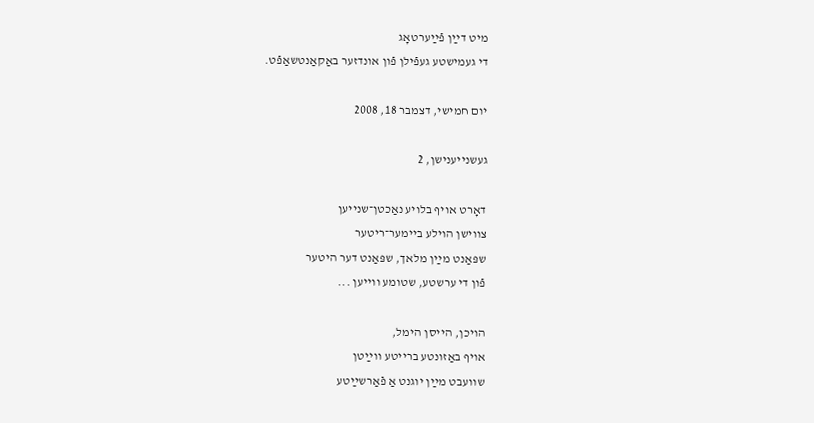מיט דײַן פֿײַערטאָג
די געמישטע געפֿילן פֿון אונדזער באַקאַנטשאַפֿט.

יום חמישי, דצמבר 18, 2008

געשנייענישן, 2

דאָרט אויף בלויע נאַכטן־שנייען
צווישן הוילע ביימער־ריטער
שפּאַנט מײַן מלאך, שפּאַנט דער היטער
פֿון די ערשטע, שטומע ווייען ...

הויכן, הייסן הימל,
אויף באַזונטע ברייטע ווײַטן
שוועבט מײַן יוגנט אַ פֿאַרשײַטע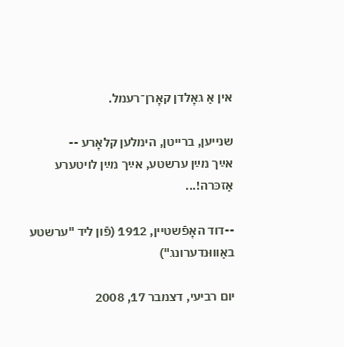אין אַ גאָלדן קאָרן־רעמל.

שנייען, ברייטן, הימלען קלאָרע --
אײַך מײַן ערשטע, אײַך מײַן לויטערע אַזכּרה!...

--דוד האָפֿשטיין, 1912 (פֿון ליד "ערשטע באַוווּנדערונג")

יום רביעי, דצמבר 17, 2008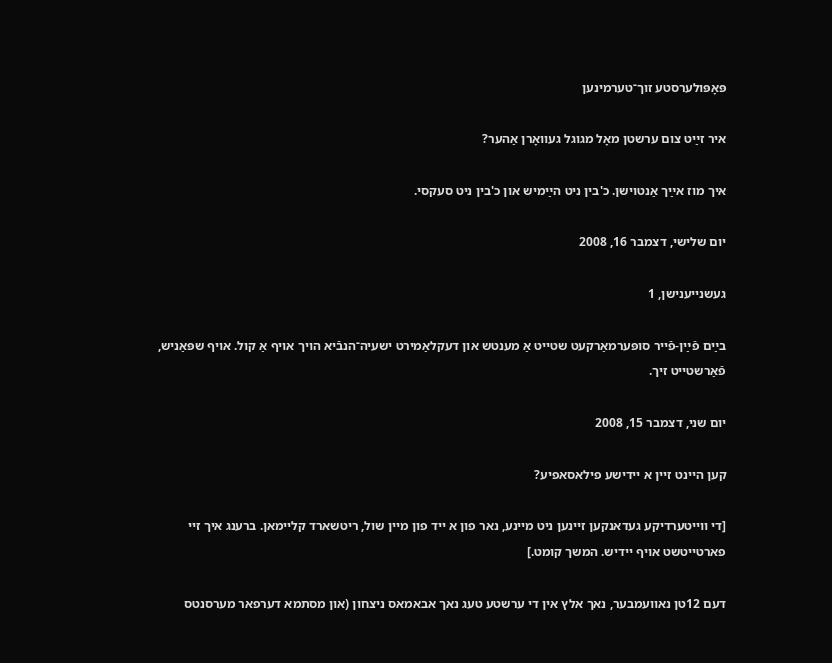פּאָפּולערסטע זוך־טערמינען

איר זײַט צום ערשטן מאָל מגוגל געוואָרן אַהער?

איך מוז אײַך אַנטוישן. כ'בין ניט הײַמיש און כ'בין ניט סעקסי.

יום שלישי, דצמבר 16, 2008

געשנייענישן, 1

בײַם פֿײַן-פֿייר סופּערמאַרקעט שטייט אַ מענטש און דעקלאַמירט ישעיה־הנבֿיא הויך אויף אַ קול. אויף שפּאַניש, פֿאַרשטייט זיך.

יום שני, דצמבר 15, 2008

קען היינט זיין א יידישע פילאסאפיע?

[די ווייטערדיקע געדאנקען זיינען ניט מיינע, נאר פון א ייד פון מיין שול, ריטשארד קליימאן. ברענג איך זיי פארטייטשט אויף יידיש. המשך קומט.]

דעם 12טן נאוועמבער, נאך אלץ אין די ערשטע טעג נאך אבאמאס ניצחון (און מסתמא דערפאר מערסנטס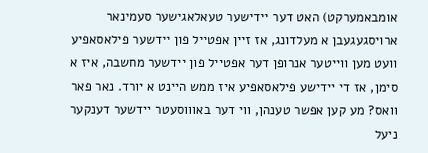אומבאמערקט) האט דער יידישער טעאלאגישער סעמינאר ארויסגעגעבן א מעלדונג, אז זיין אפטייל פון יידשער פילאסאפיע וועט מען ווייטער אנרופן דער אפטייל פון יידשער מחשבה, איז א סימן, אז די יידישע פילאסאפיע איז ממש היינט א יורד. נאר פאר וואס? מע קען אפשר טענהן, ווי דער באוווסעטר יידשער דענקער ניעל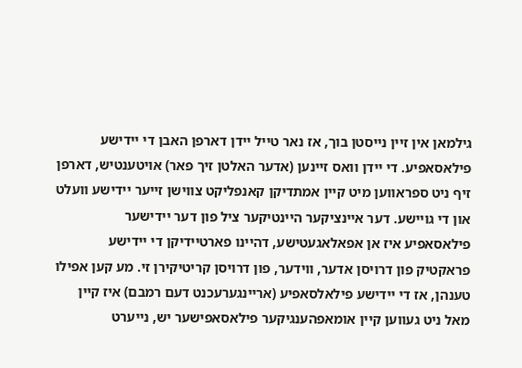גילמאן אין זיין נייסטן בוך, אז נאר טייל יידן דארפן האבן די יידישע פילאסאפיע. די יידן וואס זיינען (אדער האלטן זיך פאר) אויטענטיש, דארפן זיף ניט ספראווען מיט קיין אמתדיקן קאנפליקט צווישן זייער יידישע וועלט און די גויישע. דער איינציקער היינטיקער ציל פון דער יידישער פילאסאפיע איז אן אפאלאגעטישע, דהיינו פארטיידיקן די יידישע פראקטיק פון דרויסן אדער, ווידער, פון דרויסן קריטיקירן זי. מע קען אפילו טענהן, אז די יידישע פילאלסאפיע (אריינגערעכנט דעם רמבם) איז קיין מאל ניט געווען קיין אומאפהענגיקער פילאסאפישער יש, נייערט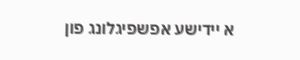א יידישע אפשפיגלונג פון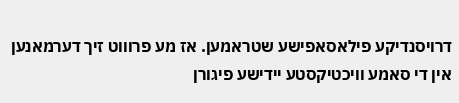דרויסנדיקע פילאסאפישע שטראמען. אז מע פרוווט זיך דערמאנען אין די סאמע וויכטיקסטע יידישע פיגורן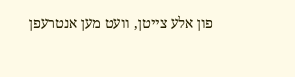פון אלע צייטן, וועט מען אנטרעפן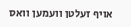אויף זעלטן וועמען וואס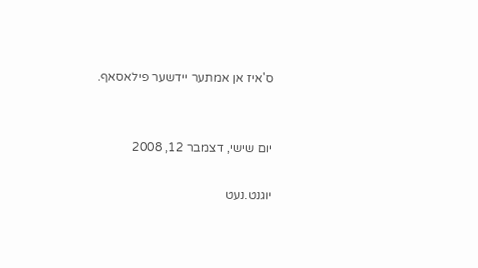ס'איז אן אמתער יידשער פילאסאף.


יום שישי, דצמבר 12, 2008

יוגנט.נעט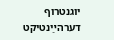יוגנטרוף דערהײַנטיקט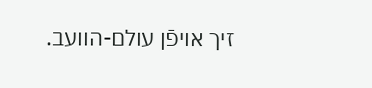זיך אויפֿן עולם-הוועב.